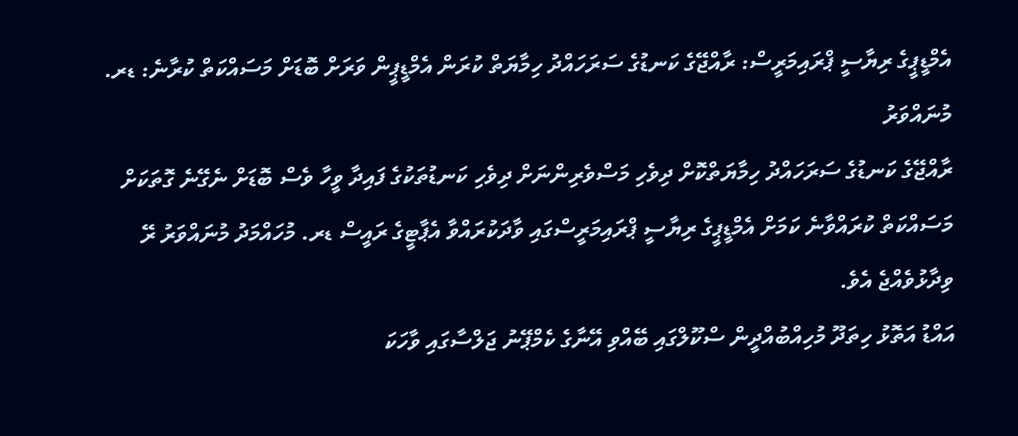އެމްޑީޕީގެ ރިޔާސީ ޕްރައިމަރީސް: ރާއްޖޭގެ ކަނޑުގެ ސަރަހައްދު ހިމާޔަތް ކުރަން އެމްޑީޕީން ވަރަށް ބޮޑަށް މަސައްކަތް ކުރާނެ: ޑރ. މުނައްވަރު
ރާއްޖޭގެ ކަނޑުގެ ސަރަހައްދު ހިމާޔަތްކޮށް ދިވެހި މަސްވެރިންނަށް ދިވެހި ކަނޑުތަކުގެ ފައިދާ ވީހާ ވެސް ބޮޑަށް ނެގޭނެ ގޮތަކަށް މަސައްކަތް ކުރައްވާނެ ކަމަށް އެމްޑީޕީގެ ރިޔާސީ ޕްރައިމަރީސްގައި ވާދަކުރައްވާ އެޕާޓީގެ ރައީސް ޑރ. މުހައްމަދު މުނައްވަރު ރޭ ވިދާޅުވެއްޖެ އެވެ.
އައްޑު އަތޮޅު ހިތަދޫ މުހިއްބުއްދީން ސްކޫލްގައި ބޭއްވި އޭނާގެ ކެމްޕޭނު ޖަލްސާގައި ވާހަކަ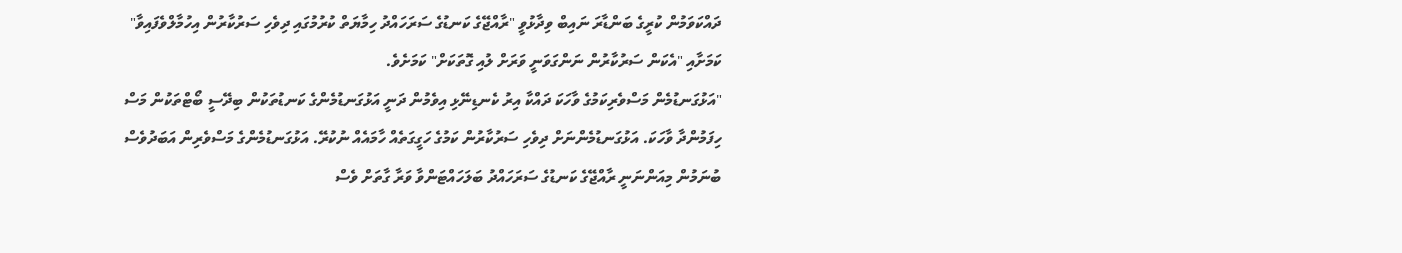ދައްކަވަމުން ކުރީގެ ބަންޑާރަ ނައިބް ވިދާޅުވީ "ރާއްޖޭގެ ކަނޑުގެ ސަރަހައްދު ހިމާޔަތް ކުރުމުގައި ދިވެހި ސަރުކާރުން އިހުމާލްވެފައިވާ" ކަމަށާއި "އެކަން ސަރުކާރުން ނަންގަވަނީ ވަރަށް ލުއި ގޮތަކަށް" ކަމަށެވެ.
"އަޅުގަނޑުމެން މަސްވެރިކަމުގެ ވާހަކަ ދައްކާ އިރު ކެނޑިނޭޅި އިވެމުން ދަނީ އަޅުގަނޑުމެންގެ ކަނޑުތަކުން ބިދޭސީ ބޯޓްތަކުން މަސް ހިފަމުންދާ ވާހަކަ. އަޅުގަނޑުމެންނަށް ދިވެހި ސަރުކާރުން ކަމުގެ ހަގީގަތެއް ހާމައެއް ނުކުރޭ. އަޅުގަނޑުމެންގެ މަސްވެރިން އަބަދުވެސް ބުނަމުން މިއަންނަނީ ރާއްޖޭގެ ކަނޑުގެ ސަރަހައްދު ބަލަހައްޓަންވާ ވަރާ ގާތަށް ވެސް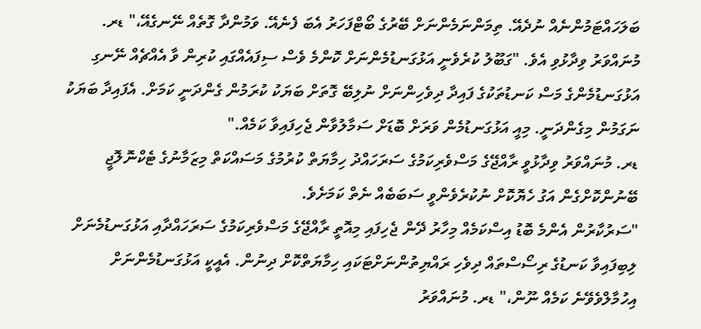ބަލަހައްޓަމުންނެއް ނުދެއޭ. ތިމަންނަމެންނަށް ބޭރުގެ ބޯޓްފަހަރު އެބަ ފެނެއޭ. ވަމުންދާ ގޮތެއް ނޭނގެއޭ،" ޑރ. މުނައްވަރު ވިދާޅުވި އެވެ. "ގަބޫލު ކުރެވެނީ އަޅުގަނޑުމެންނަށް ކޮންމެ ވެސް ސިފައެއްގައި ކުރިން ވާ އެއްޗެއް ނޭނގި އަޅުގަނޑުމެންގެ މަސް ކަނޑުތަކުގެ ފައިދާ ދިވެހިންނަށް ނުލިބޭ ގޮތަށް ބަޔަކު ކުރަމުން ގެންދަނީ ކަމަށް. އެފައިދާ ބަޔަކު ނަގަމުން މިގެންދަނީ. މިއީ އަޅުގަނޑުމެން ވަރަށް ބޮޑަށް ސަމާލުވާން ޖެހިފައިވާ ކަމެއް."
ޑރ. މުނައްވަރު ވިދާޅުވީ ރާއްޖޭގެ މަސްވެރިކަމުގެ ސަރަހައްދު ހިމާޔަތް ކުރުމުގެ މަސައްކަތް މިޒަމާނުގެ ޓެކްނޮލޮޖީ ބޭނުންކޮށްގެން އަގު ހެޔޮކޮށް ނުކުރެވެންވީ ސަބަބެއް ނެތް ކަމަށެވެ.
"ސަރުކާރުން އެންމެ ބޮޑު އިސްކަމެއް މިހާރު ދޭން ޖެހިފައި މިއޮތީ ރާއްޖޭގެ މަސްވެރިކަމުގެ ސަރަހައްދާއި އަޅުގަނޑުމެނަށް ލިބިފައިވާ ކަނޑުގެ ރިސޯސްތައް ދިވެހި ރައްޔިތުންނަށްޓަކައި ހިމާޔަތްކޮށް ދިނުން. އެއީކީ އަޅުގަނޑުމެންނަށް އިހުމާލްވެވޭނެ ކަމެއް ނޫން،" ޑރ. މުނައްވަރު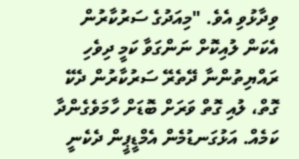ވިދާޅުވި އެވެ. "މިއަދުގެ ސަރުކާރުން އެކަން ލުއިކޮށް ނަންގަވާ ކަމީ ދިވެހި ރައްޔިތުންނާ ދޭތެރޭ ސަރުކާރުން ދެކޭ ގޮތް، ލުއި ގޮތް ވަރަށް ބޮޑަށް ހާމަވެގެންދާ ކަމެއް. އަޅުގަނޑުމެން އެމްޑީޕީން ދެކެނީ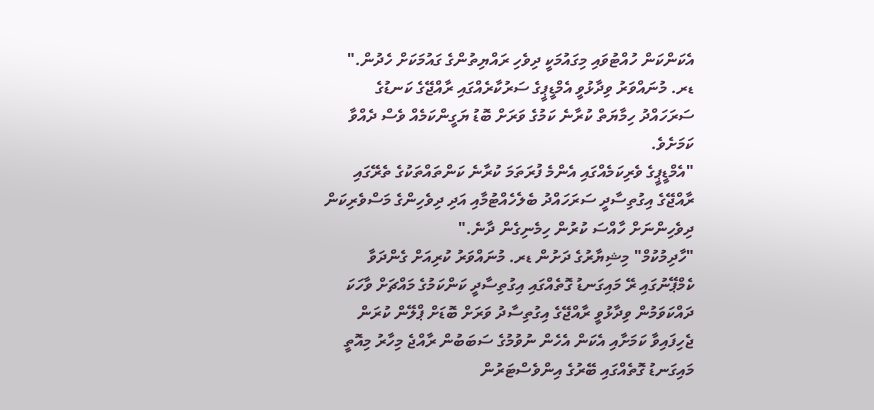އެކަންކަން ހުއްޓުވައި މިގައުމަކީ ދިވެހި ރައްޔިތުންގެ ގައުމަކަށް ހެދުން."
ޑރ. މުނައްވަރު ވިދާޅުވީ އެމްޑީޕީގެ ސަރުކާރެއްގައި ރާއްޖޭގެ ކަނޑުގެ ސަރަހައްދު ހިމާޔަތް ކުރާނެ ކަމުގެ ވަރަށް ބޮޑު ޔަގީންކަމެއް ވެސް ދެއްވާ ކަމަށެވެ.
"އެމްޑީޕީގެ ވެރިކަމެއްގައި އެންމެ ފުރަތަމަ ކުރާނެ ކަންތައްތަކުގެ ތެރޭގައި ރާއްޖޭގެ އިގުތިސާދީ ސަރަހައްދު ބެލެހެއްޓުމާއި އަދި ދިވެހިންގެ މަސްވެރިކަން ދިވެހިންނަށް ހާއްސަ ކުރުން ހިމެނިގެން ދާނެ."
"ހާދިމުކުމް" މިޝިޔާރުގެ ދަށުން ޑރ. މުނައްވަރު ކުރިއަށް ގެންދަވާ ކެމްޕޭނުގައި ރޭ މައިގަނޑު ގޮތެއްގައި އިގުތިސާދީ ކަންކަމުގެ މައްޗަށް ވާހަކަ ދައްކަވަމުން ވިދާޅުވީ ރާއްޖޭގެ އިގުތިސާދު ވަރަށް ބޮޑަށް ޕްލޭން ކުރަން ޖެހިފައިވާ ކަމަށާއި އެކަން އެހެން ނުވުމުގެ ސަބަބުން ރާއްޖެ މިހާރު މިއޮތީ މައިގަނޑު ގޮތެއްގައި ބޭރުގެ އިންވެސްޓަރުން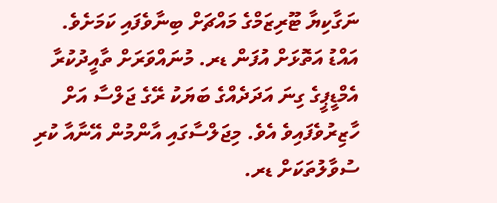ނަގާކިޔާ ޓޫރިޒަމްގެ މައްޗަށް ބިނާވެފައި ކަމަށެވެ.
އައްޑު އަތޮޅަށް އުފަން ޑރ. މުނައްވަރަށް ތާއީދުކުރާ އެމްޑީޕީގެ ގިނަ އަދަދެއްގެ ބަޔަކު ރޭގެ ޖަލްސާ އަށް ހާޒިރުވެފައިވެ އެވެ. މިޖަލްސާގައި އާންމުން އޭނާއާ ކުރި ސުވާލުތަކަށް ޑރ.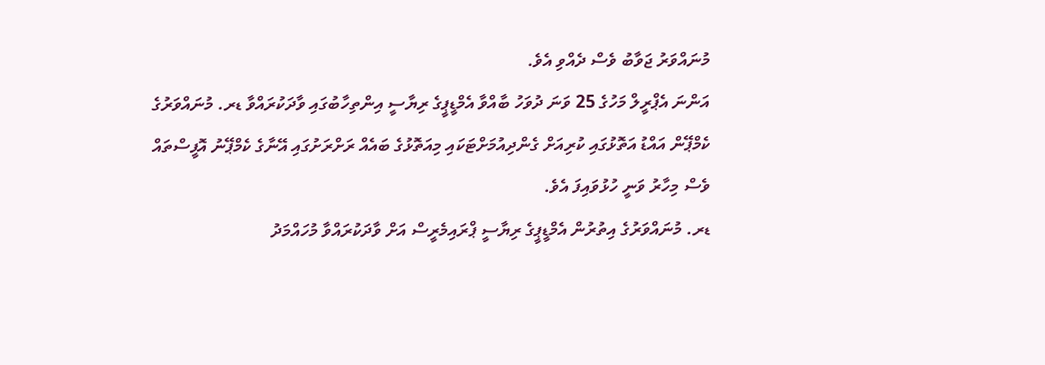މުނައްވަރު ޖަވާބު ވެސް ދެއްވި އެވެ.
އަންނަ އެޕްރީލް މަހުގެ 25 ވަނަ ދުވަހު ބާއްވާ އެމްޑީޕީގެ ރިޔާސީ އިންތިހާބުގައި ވާދަކުރައްވާ ޑރ. މުނައްވަރުގެ ކެމްޕޭން އައްޑު އަތޮޅުގައި ކުރިއަށް ގެންދިއުމަށްޓަކައި މިއަތޮޅުގެ ބައެއް ރަށްރަށުގައި އޭނާގެ ކެމްޕޭނު އޮފީސްތައް ވެސް މިހާރު ވަނީ ހުޅުވައިފަ އެވެ.
ޑރ. މުނައްވަރުގެ އިތުރުން އެމްޑީޕީގެ ރިޔާސީ ޕްރައިމެރީސް އަށް ވާދަކުރައްވާ މުހައްމަދު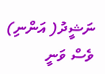ނަޝީދު( އަންނި) ވެސް ވަނީ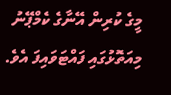މީގެ ކުރިން އޭނާގެ ކެމްޕޭނު މިއަތޮޅުގައި ފައްޓަވައިފަ އެވެ.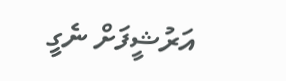އަރުޝީފަށް ނެގީ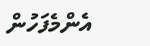އެންމެފަހުން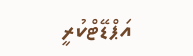އަޕްޑޭޓްކުރީ